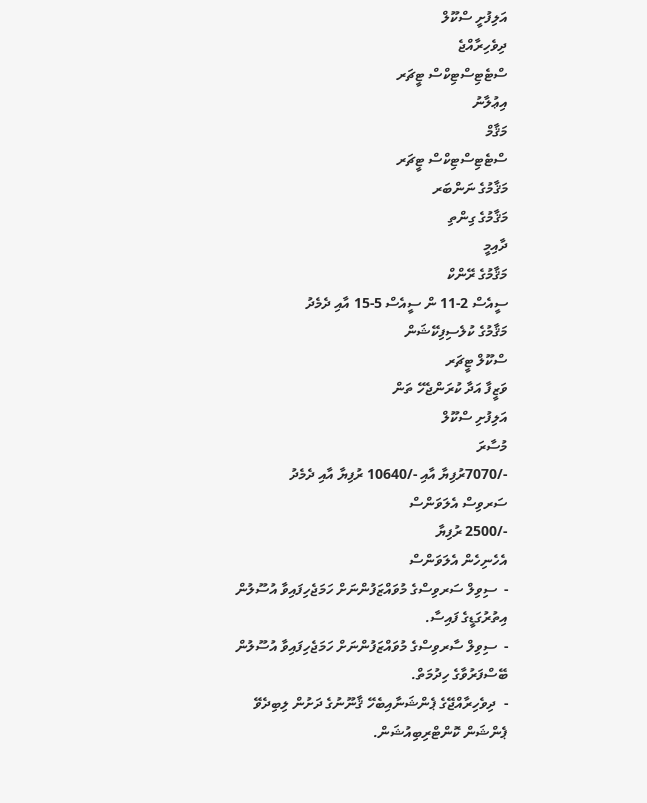އަލިފުށީ ސްކޫލް
ދިވެހިރާއްޖެ
ސްޓެޓިސްޓިކްސް ޓީޗަރ
އިޢުލާނު
މަޤާމް
ސްޓެޓިސްޓިކްސް ޓީޗަރ
މަޤާމުގެ ނަންބަރ
މަޤާމުގެ ގިންތި
ދާއިމީ
މަޤާމުގެ ރޭންކް
ސީއެސް 2-11 ން ސީއެސް 5-15 އާއި ދެމެދު
މަޤާމުގެ ކުލެސިފިކޭޝަން
ސްކޫލް ޓީޗަރ
ވަޒީފާ އަދާ ކުރަންޖެހޭ ތަން
އަލިފުށި ސްކޫލް
މުސާރަ
-/7070ރުފިޔާ އާއި -/10640 ރުފިޔާ އާއި ދެމެދު
ސަރވިސް އެލަވަންސް
-/2500 ރުފިޔާ
އެހެނިހެން އެލަވަންސް
-  ސިވިލް ސަރވިސްގެ މުވައްޒަފުންނަށް ހަމަޖެހިފައިވާ އުސޫލުން އިތުރުގަޑީގެ ފައިސާ.
-  ސިވިލް ސާރވިސްގެ މުވައްޒަފުންނަށް ހަމަޖެހިފައިވާ އުސޫލުން ބޭސްފަރުވާގެ ހިދުމަތް.
-  ދިވެހިރާއްޖޭގެ ޕެންޝަނާއިބެހޭ ޤާނޫނުގެ ދަށުން ލިބިދެވޭ ޕެންޝަން ކޮންޓްރިބިއުޝަން.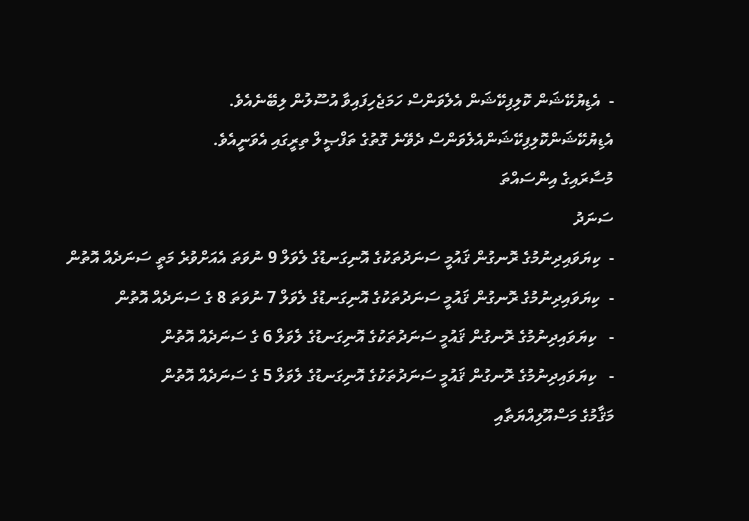-  އެޑިޔުކޭޝަން ކޮލިފިކޭޝަން އެލެވަންސް ހަމަޖެހިފައިވާ އުސޫލުން ލިބޭނެއެވެ.
އެޑިޔުކޭޝަންކޮލިފިކޭޝަންއެލެވަންސް ދެވޭނެ ގޮތުގެ ތަފްޞީލް ތިރީގައި އެވަނީއެވެ.
މުސާރައިގެ އިންސައްތަ
ސަނަދު
-  ކިޔަވައިދިނުމުގެ ރޮނގުން ޤައުމީ ސަނަދުތަކުގެ އޮނިގަނޑުގެ ލެވަލް 9 ނުވަތަ އެއަށްވުރެ މަތީ ސަނަދެއް އޮތުން
-  ކިޔަވައިދިނުމުގެ ރޮނގުން ޤައުމީ ސަނަދުތަކުގެ އޮނިގަނޑުގެ ލެވަލް 7 ނުވަތަ 8 ގެ ސަނަދެއް އޮތުން
-   ކިޔަވައިދިނުމުގެ ރޮނގުން ޤައުމީ ސަނަދުތަކުގެ އޮނިގަނޑުގެ ލެވަލް 6 ގެ ސަނަދެއް އޮތުން
-   ކިޔަވައިދިނުމުގެ ރޮނގުން ޤައުމީ ސަނަދުތަކުގެ އޮނިގަނޑުގެ ލެވަލް 5 ގެ ސަނަދެއް އޮތުން
މަޤާމުގެ މަސްއޫލިއްޔަތާއި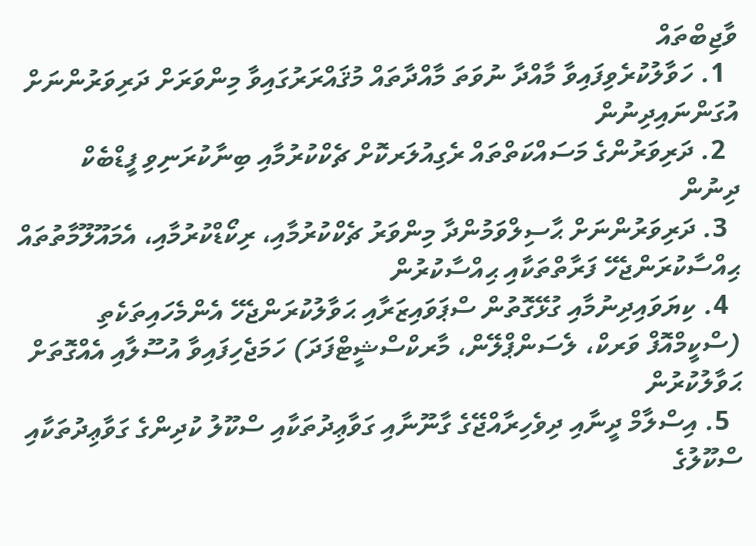ވާޖިބްތައް
  1. ހަވާލުކުރެވިފައިވާ މާއްދާ ނުވަތަ މާއްދާތައް މުޤައްރަރުގައިވާ މިންވަރަށް ދަރިވަރުންނަށް އުގަންނައިދިނުން
  2. ދަރިވަރުންގެ މަސައްކަތްތައް ރެގިއުލަރކޮށް ޗެކްކުރުމާއި ބިނާކުރަނިވި ފީޑްބެކް ދިނުން
  3. ދަރިވަރުންނަށް ޙާސިލްވަމުންދާ މިންވަރު ޗެކްކުރުމާއި، ރިކޯޑްކުރުމާއި، އެމައޫލޫމާތުތައް ޙިއްސާކުރަންޖެހޭ ފަރާތްތަކާއި ޙިއްސާކުރުން
  4. ކިޔަވައިދިނުމާއި ގުޅޭގޮތުން ސްޕަވައިޒަރާއި ޙަވާލުކުރަންޖެހޭ އެންމެހައިތަކެތި (ސްކީމްއޮފް ވަރކް، ލެސަންޕްލޭން، މާރކްސްޝީޓްފަދަ) ހަމަޖެހިފައިވާ އުސޫލާއި އެއްގޮތަށް ޙަވާލުކުރުން
  5. އިސްލާމް ދީނާއި ދިވެހިރާއްޖޭގެ ގާނޫނާއި ގަވާޢިދުތަކާއި ސްކޫލު ކުދިންގެ ގަވާޢިދުތަކާއި ސްކޫލުގެ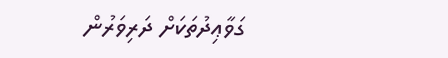ގަވާޢިދުތަކަށް ދަރިވަރުން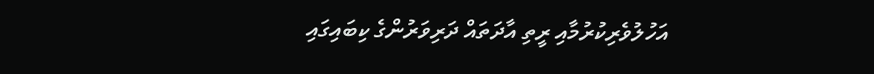އަހުލުވެރިކުރުމާއި ރީތި އާދަތައް ދަރިވަރުންގެ ކިބައިގައި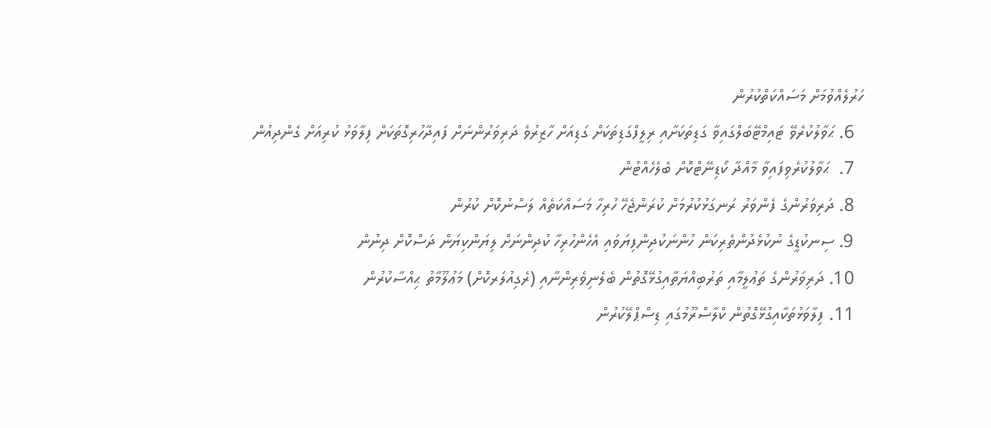ހަރުލެއްވުމަށް މަސައްކަތްކުރުން
  6. ޙަވާލުކުރެވޭ ޓައިމްޓޭބަލްގައިވާ ގަޑިތަކަށާއި ރިލީފްގަޑިތަކަށް ގަޑިއަށް ހާޒިރުވެ ދަރިވަރުންނަށް ފައިދާހުރިގޮތަކަށް ފިލާވަޅު ކުރިއަށް ގެންދިއުން
  7.  ޙަވާލުކުރެވިފައިވާ މާއްދާ ކޯޑިނޭޓްކޮށް ބެލެހެއްޓުން
  8. ދަރިވަރުންގެ ފެންވަރު ރަނގަޅުކުރުމަށް ކުރަންޖެހޭ ހުރިހާ މަސައްކަތެއް ލަސްނުކޮށް ކުރުން
  9. ސިނކުޑީގެ ނުކުޅެދުންތެރިކަން ހުންނަކުދިންފިޔަވައި އެހެންހުރިހާ ކުދިންނަށް ލިޔަންކިޔަން ދަސްކޮށް ދިނުން
  10. ދަރިވަރުންގެ ތަޢުލީމާއި ތަރުބިއްޔަތާއިގުޅޭގޮތުން ބެލެނިވެރިންނާއި (ރެގިއުލަރކޮށް) މަޢުލޫމާތު ޙިއްސާކުރުން
  11. ފިލާވަޅުތަކާއިގުޅޭގޮތުން ކްލާސްރޫމުގައި ޑިސްޕްލޭކުރުން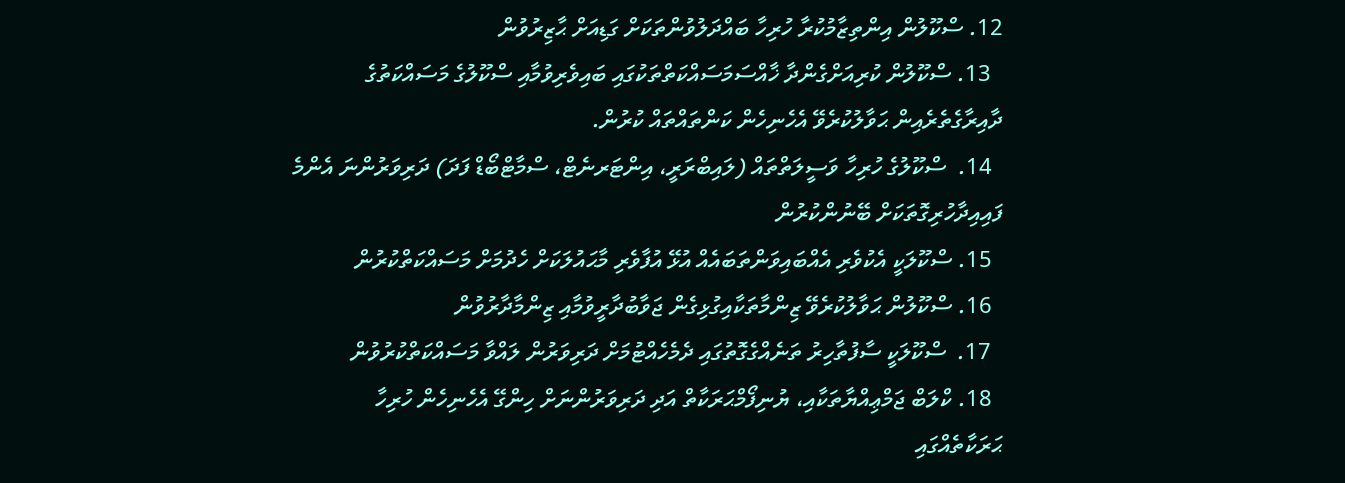12. ސްކޫލުން އިންތިޒާމުކުރާ ހުރިހާ ބައްދަލުވުންތަކަށް ގަޑިއަށް ޙާޒިރުވުން
  13. ސްކޫލުން ކުރިއަށްގެންދާ ޚާއްސަމަސައްކަތްތަކުގައި ބައިވެރިވުމާއި ސްކޫލުގެ މަސައްކަތުގެ ދާއިރާގެތެރެއިން ޙަވާލުކުރެވޭ އެހެނިހެން ކަންތައްތައް ކުރުން.
  14.  ސްކޫލުގެ ހުރިހާ ވަސީލަތްތައް (ލައިބްރަރީ، އިންޓަރނެޓް، ސްމާޓްބޯޑް ފަދަ) ދަރިވަރުންނަ އެންމެ ފައިއިދާހުރިގޮތަކަށް ބޭނުންކުރުން
  15. ސްކޫލަކީ އެކުވެރި އެއްބައިވަންތަބައެއް އުޅޭ އުފާވެރި މާޙައުލަކަށް ހެދުމަށް މަސައްކަތްކުރުން
  16. ސްކޫލުން ޙަވާލުކުރެވޭ ޒިންމާތަކާއިގުޅިގެން ޖަވާބުދާރީވުމާއި ޒިންމާދާރުވުން
  17.  ސްކޫލަކީ ސާފުތާހިރު ތަނެއްގެގޮތުގައި ދެމެހެއްޓުމަށް ދަރިވަރުން ލައްވާ މަސައްކަތްކުރުވުން
  18. ކްލަބް ޖަމްޢިއްޔާތަކާއި، ޔުނިފޯމްޙަރަކާތް އަދި ދަރިވަރުންނަށް ހިންގޭ އެހެނިހެން ހުރިހާ ޙަރަކާތެއްގައި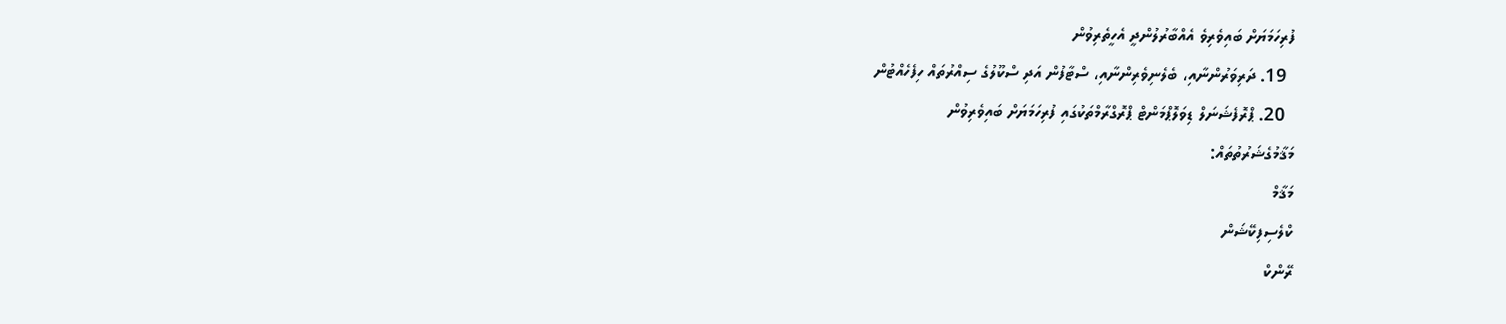ފުރިހަމަޔަށް ބައިވެރިވެ އެއްބާރުލުންދީ އެހީތެރިވުން
  19. ދަރިވަރުންނާއި، ބެލެނިވެރިންނާއި، ސްޓާފުން އަދި ސްކޫލުގެ ސިއްރުތައް ހިފެހެއްޓުން
  20. ޕްރޮފެޝަނަލް ޑިވަލޮޕްމަންޓް ޕްރޮގްރާމްތަކުގައި ފުރިހަމަޔަށް ބައިވެރިވުން
މަޤާމުގެޝަރުތުތައް:
މަޤާމް
ކްލެސިފިކޭޝަން
ރޭންކް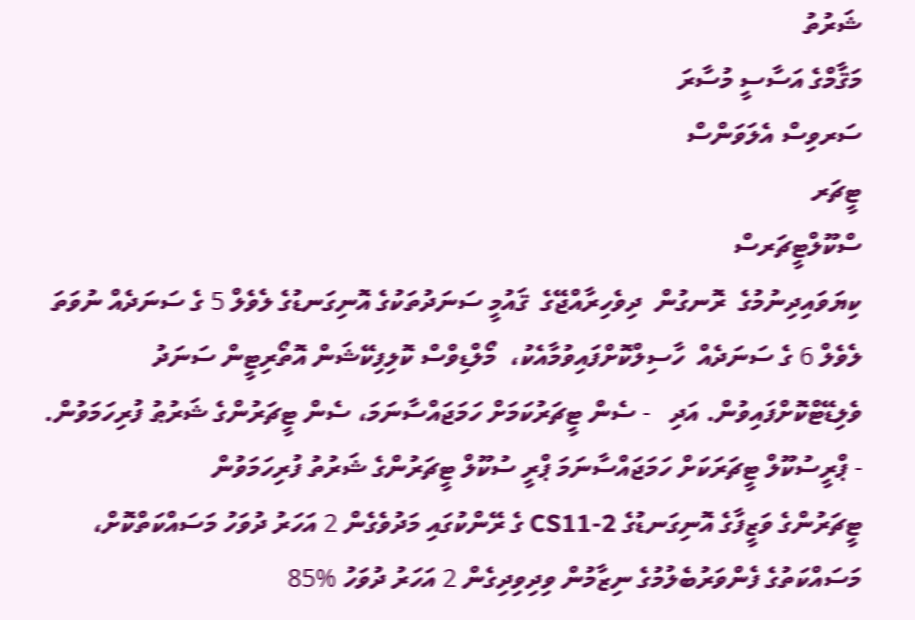ޝަރުތު
މަޤާމްގެ އަސާސީ މުސާރަ
ސަރވިސް އެލަވަންސް
ޓީޗަރ
ސްކޫލްޓީޗަރސް
ކިޔަވައިދިނުމުގެ  ރޮނގުން  ދިވެހިރާއްޖޭގެ  ޤައުމީ ސަނަދުތަކުގެ އޮނިގަނޑުގެ ލެވެލް 5 ގެ ސަނަދެއް ނުވަތަ ލެވެލް 6 ގެ ސަނަދެއް  ހާސިލްކޮށްފައިވުމާއެކު،  މޯލްޑިވްސް ކޮލިފިކޭޝަން އޮތޯރިޓީން ސަނަދު ވެލިޑޭޓްކޮށްފައިވުން. އަދި   - ސެން ޓީޗަރުކަމަށް ހަމަޖައްސާނަމަ، ސެން ޓީޗަރުންގެ ޝަރުޠު ފުރިހަމަވުން.
- ޕްރީސުކޫލް ޓީޗަރަކަށް ހަމަޖައްސާނަމަ ޕްރީ ސުކޫލް ޓީޗަރުންގެ ޝަރުތު ފުރިހަމަވުން
ޓީޗަރުންގެ ވަޒީފާގެ އޮނިގަނޑުގެ CS11-2 ގެ ރޭންކުގައި މަދުވެގެން 2 އަހަރު ދުވަހު މަސައްކަތްކޮށް، މަސައްކަތުގެ ފެންވަރުބެލުމުގެ ނިޒާމުން ވިދިވިދިގެން 2 އަހަރު ދުވަހު %85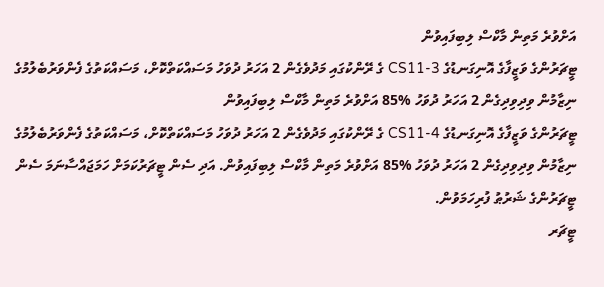އަށްވުރެ މަތިން މާކްސް ލިބިފައިވުން
ޓީޗަރުންގެ ވަޒީފާގެ އޮނިގަނޑުގެ CS11-3 ގެ ރޭންކުގައި މަދުވެގެން 2 އަހަރު ދުވަހު މަސައްކަތްކޮށް، މަސައްކަތުގެ ފެންވަރުބެލުމުގެ ނިޒާމުން ވިދިވިދިގެން 2 އަހަރު ދުވަހު %85 އަށްވުރެ މަތިން މާކްސް ލިބިފައިވުން
ޓީޗަރުންގެ ވަޒީފާގެ އޮނިގަނޑުގެ CS11-4 ގެ ރޭންކުގައި މަދުވެގެން 2 އަހަރު ދުވަހު މަސައްކަތްކޮށް، މަސައްކަތުގެ ފެންވަރުބެލުމުގެ ނިޒާމުން ވިދިވިދިގެން 2 އަހަރު ދުވަހު %85 އަށްވުރެ މަތިން މާކްސް ލިބިފައިވުން. އަދި ސެން ޓީޗަރުކަމަށް ހަމަޖައްސާނަމަ ސެން ޓީޗަރުންގެ ޝަރުޠު ފުރިހަމަވުން.
ޓީޗަރ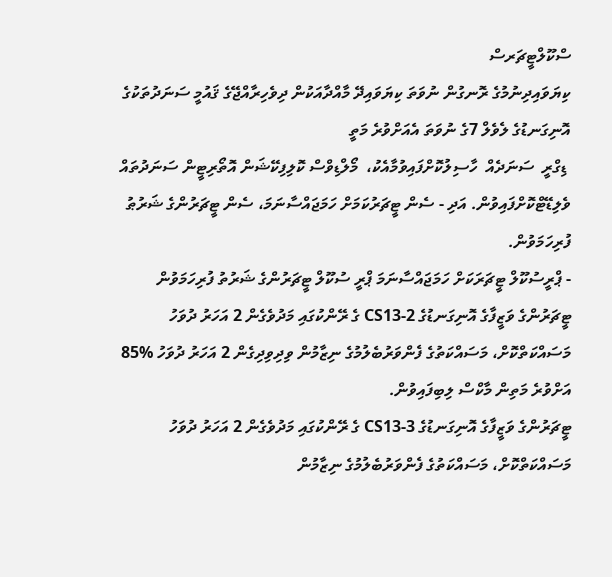ސްކޫލްޓީޗަރސް
ކިޔަވައިދިނުމުގެ ރޮނގުން ނުވަތަ ކިޔަވައިދޭ މާއްދާއަކުން ދިވެހިރާއްޖޭގެ ޤައުމީ ސަނަދުތަކުގެ އޮނިގަނޑުގެ ލެވެލް 7ގެ ނުވަތަ އެއަށްވުރެ މަތީ
 ޑިގްރީ  ސަނަދެއް  ހާސިލުކޮށްފައިވުމާއެކު،  މޯލްޑިވްސް ކޮލިފިކޭޝަން އޮތޯރިޓީން ސަނަދުތައް ވެލިޑޭޓްކޮށްފައިވުން. އަދި - ސެން ޓީޗަރުކަމަށް ހަމަޖައްސާނަމަ، ސެން ޓީޗަރުންގެ ޝަރުޠު ފުރިހަމަވުން.
- ޕްރީސުކޫލް ޓީޗަރަކަށް ހަމަޖައްސާނަމަ ޕްރީ ސުކޫލް ޓީޗަރުންގެ ޝަރުތު ފުރިހަމަވުން
ޓީޗަރުންގެ ވަޒީފާގެ އޮނިގަނޑުގެ CS13-2 ގެ ރޭންކުގައި މަދުވެގެން 2 އަހަރު ދުވަހު މަސައްކަތްކޮށް، މަސައްކަތުގެ ފެންވަރުބެލުމުގެ ނިޒާމުން ވިދިވިދިގެން 2 އަހަރު ދުވަހު %85 އަށްވުރެ މަތިން މާކްސް ލިބިފައިވުން.
ޓީޗަރުންގެ ވަޒީފާގެ އޮނިގަނޑުގެ CS13-3 ގެ ރޭންކުގައި މަދުވެގެން 2 އަހަރު ދުވަހު މަސައްކަތްކޮށް، މަސައްކަތުގެ ފެންވަރުބެލުމުގެ ނިޒާމުން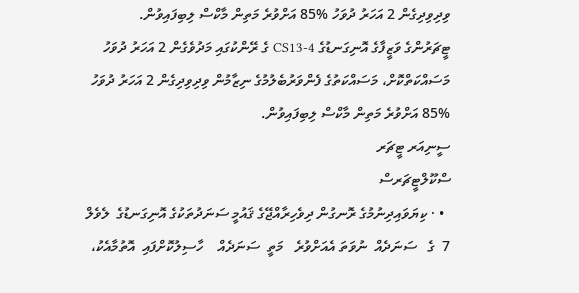ވިދިވިދިގެން 2 އަހަރު ދުވަހު %85 އަށްވުރެ މަތިން މާކްސް ލިބިފައިވުން.
ޓީޗަރުންގެ ވަޒީފާގެ އޮނިގަނޑުގެ CS13-4 ގެ ރޭންކުގައި މަދުވެގެން 2 އަހަރު ދުވަހު މަސައްކަތްކޮށް، މަސައްކަތުގެ ފެންވަރުބެލުމުގެ ނިޒާމުން ވިދިވިދިގެން 2 އަހަރު ދުވަހު %85 އަށްވުރެ މަތިން މާކްސް ލިބިފައިވުން.
ސީނިއަރ ޓީޗަރ
ސްކޫލްޓީޗަރސް
  • · ކިޔަވައިދިނުމުގެ ރޮނގުން ދިވެހިރާއްޖޭގެ ޤައުމީ ސަނަދުތަކުގެ އޮނިގަނޑުގެ  ލެވެލް  7  ގެ   ސަނަދެއް  ނުވަތަ އެއަށްވުރެ   މަތީ  ސަނަދެއް    ހާސިލުކޮށްފައި  އޮތުމާއެކު،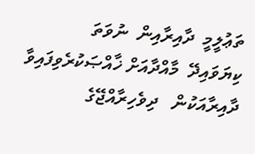ތަޢުލީމީ  ދާއިރާއިން  ނުވަތަ    ކިޔަވައިދޭ  މާއްދާއަށް ޚާއްޞަކުރެވިފައިވާ  ދާއިރާއަކުން   ދިވެހިރާއްޖޭގެ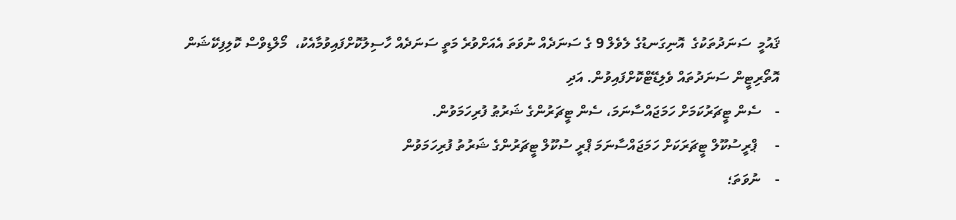ޤައުމީ  ސަނަދުތަކުގެ  އޮނިގަނޑުގެ ލެވެލް 9 ގެ ސަނަދެއް ނުވަތަ އެއަށްވުރެ މަތީ ސަނަދެއް ހާސިލުކޮށްފައިވުމާއެކު،  މޯލްޑިވްސް ކޮލިފިކޭޝަން އޮތޯރިޓީން ސަނަދުތައް ވެލިޑޭޓްކޮށްފައިވުން. އަދި
-    ސެން ޓީޗަރުކަމަށް ހަމަޖައްސާނަމަ، ސެން ޓީޗަރުންގެ ޝަރުޠު ފުރިހަމަވުން.
-     ޕްރީސުކޫލް ޓީޗަރަކަށް ހަމަޖައްސާނަމަ ޕްރީ ސުކޫލް ޓީޗަރުންގެ ޝަރުތު ފުރިހަމަވުން
-    ނުވަތަ؛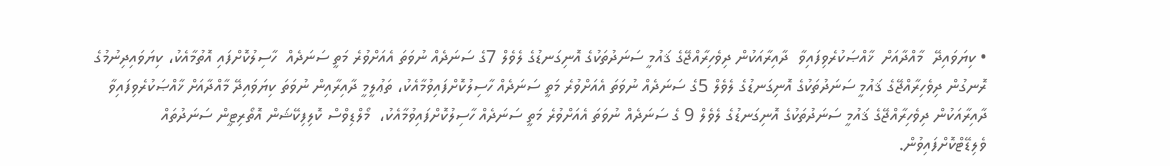• ކިޔަވައިދޭ  މާއްދާއަށް  ޚާއްޞަކުރެވިފައިވާ  ދާއިރާއަކުން ދިވެހިރާއްޖޭގެ ޤައުމީ ސަނަދުތަކުގެ އޮނިގަނޑުގެ ލެވެލް 7ގެ ސަނަދެއް ނުވަތަ އެއަށްވުރެ މަތީ ސަނަދެއް  ހާސިލުކޮށްފައި އޮތުމާއެކު، ކިޔަވައިދިނުމުގެ ރޮނގުން ދިވެހިރާއްޖޭގެ ޤައުމީ ސަނަދުތަކުގެ އޮނިގަނޑުގެ ލެވެލް 5ގެ ސަނަދެއް ނުވަތަ އެއަށްވުރެ މަތީ ސަނަދެއް ހާސިލުކޮށްފައިވުމާއެކު، ތަޢުލީމީ ދާއިރާއިން ނުވަތަ ކިޔަވައިދޭ މާއްދާއަށް ޚާއްޞަކުރެވިފައިވާ ދާއިރާއަކުން ދިވެހިރާއްޖޭގެ ޤައުމީ ސަނަދުތަކުގެ އޮނިގަނޑުގެ ލެވެލް 9 ގެ ސަނަދެއް ނުވަތަ އެއަށްވުރެ މަތީ ސަނަދެއް ހާސިލުކޮށްފައިވުމާއެކު،  މޯލްޑިވްސް ކޮލިފިކޭޝަން އޮތޯރިޓީން ސަނަދުތައް ވެލިޑޭޓްކޮށްފައިވުން.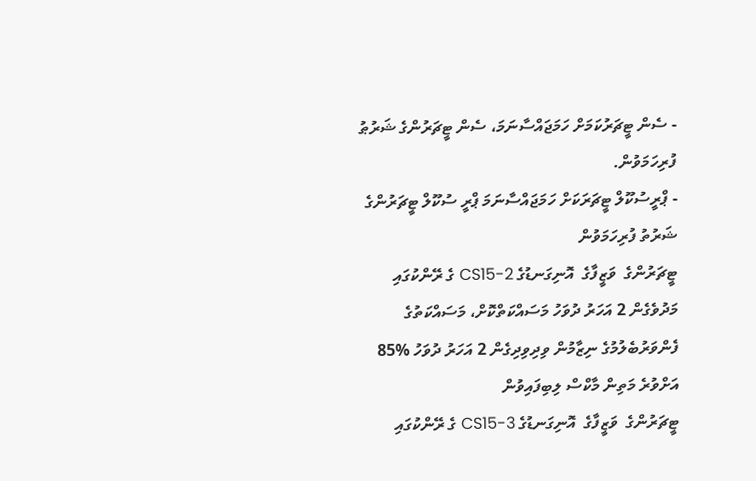- ސެން ޓީޗަރުކަމަށް ހަމަޖައްސާނަމަ، ސެން ޓީޗަރުންގެ ޝަރުޠު ފުރިހަމަވުން.
- ޕްރީސުކޫލް ޓީޗަރަކަށް ހަމަޖައްސާނަމަ ޕްރީ ސުކޫލް ޓީޗަރުންގެ ޝަރުތު ފުރިހަމަވުން
ޓީޗަރުންގެ  ވަޒީފާގެ  އޮނިގަނޑުގެ CS15-2 ގެ ރޭންކުގައި މަދުވެގެން 2 އަހަރު ދުވަހު މަސައްކަތްކޮށް، މަސައްކަތުގެ ފެންވަރުބެލުމުގެ ނިޒާމުން ވިދިވިދިގެން 2 އަހަރު ދުވަހު %85 އަށްވުރެ މަތިން މާކްސް ލިބިފައިވުން
ޓީޗަރުންގެ  ވަޒީފާގެ  އޮނިގަނޑުގެ CS15-3 ގެ ރޭންކުގައި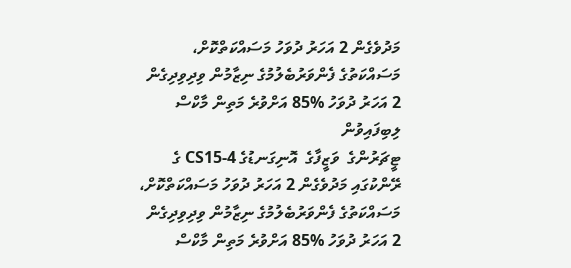މަދުވެގެން 2 އަހަރު ދުވަހު މަސައްކަތްކޮށް، މަސައްކަތުގެ ފެންވަރުބެލުމުގެ ނިޒާމުން ވިދިވިދިގެން 2 އަހަރު ދުވަހު %85 އަށްވުރެ މަތިން މާކްސް ލިބިފައިވުން
ޓީޗަރުންގެ  ވަޒީފާގެ  އޮނިގަނޑުގެ CS15-4 ގެ ރޭންކުގައި މަދުވެގެން 2 އަހަރު ދުވަހު މަސައްކަތްކޮށް، މަސައްކަތުގެ ފެންވަރުބެލުމުގެ ނިޒާމުން ވިދިވިދިގެން 2 އަހަރު ދުވަހު %85 އަށްވުރެ މަތިން މާކްސް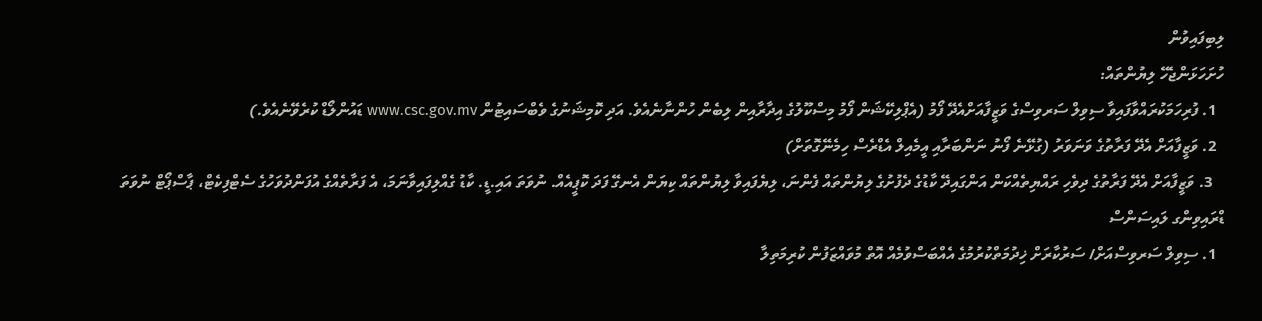ލިބިފައިވުން
ހުށަހަޅަންޖެހޭ ލިޔުންތައް:
  1. ފުރިހަމަކުރައްވާފައިވާ ސިވިލް ސަރވިސްގެ ވަޒީފާއަށްއެދޭ ފޯމު (އެޕްލިކޭޝަން ފޯމު މިސްކޫލުގެ އިދާރާއިން ލިބެން ހުންނާނެއެވެ. އަދި ކޮމިޝަނުގެ ވެބްސައިޓުން www.csc.gov.mv ޑައުންލޯޑް ކުރެވޭނެއެވެ.)
  2. ވަޒީފާއަށް އެދޭ ފަރާތުގެ ވަނަވަރު (ގުޅޭނެ ފޯނު ނަންބަރާއި އީމެއިލް އެޑްރެސް ހިމެނޭގޮތަށް)
   3. ވަޒީފާއަށް އެދޭ ފަރާތުގެ ދިވެހި ރައްޔިތެއްކަން އަންގައިދޭ ކާޑުގެ ދެފުށުގެ ލިޔުންތައް ފެންނަ، ލިޔެފައިވާ ލިޔުންތައް ކިޔަން އެނގޭ ފަދަ ކޮޕީއެއް. ނުވަތަ އައި.ޑީ. ކާޑު ގެއްލިފައިވާނަމަ، އެ ފަރާތެއްގެ އުފަންދުވަހުގެ ސެޓްފިކެޓް، ޕާސްޕޯޓް ނުވަތަ ޑްރައިވިންގ ލައިސަންސް
  1. ސިވިލް ސަރވިސްއަށް/ ސަރުކާރަށް ޚިދުމަތްކުރުމުގެ އެއްބަސްވުމެއް އޮތް މުވައްޒަފުން ކުރިމަތިލާ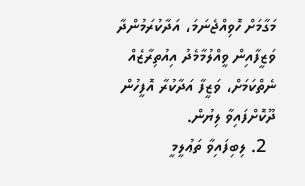މަގާމަށް ހޮވިއްޖެނަމަ، އަދާކުރަމުންދާ ވަޒީފާއިން ވީއްލުމާމެދު އިއުތިރާޒެއް ނެތްކަމަށް، ވަޒީފާ އަދާކުރާ އޮފީހުން ދޫކޮށްފައިވާ ލިޔުން.
  2. ލިބިފައިވާ ތަޢުލީމީ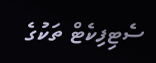ސެޓިފިކެޓް ތަކުގެ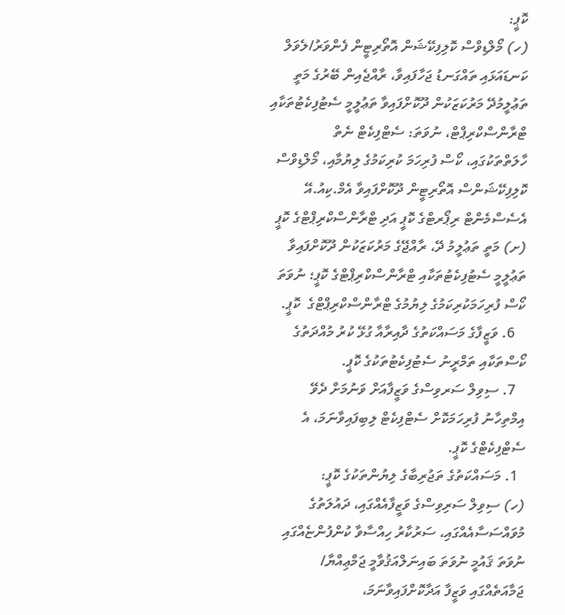ކޮޕީ:
(ހ) މޯލްޑިވްސް ކޮލިފިކޭޝަން އޮތޯރިޓީން ފެންވަރު/ލެވަލް ކަނޑައަޅައި ތައްގަނޑު ޖަހާފައިވާ، ރާއްޖެއިން ބޭރުގެ މަތީ ތަޢުލީމުދޭ މަރުކަޒަކުން ދޫކޮށްފައިވާ ތަޢުލީމީ ސެޓުފިކެޓުތަކާއި ޓްރާންސްކްރިޕްޓް، ނުވަތަ: ސެޓްފިކެޓް ނެތް ހާލަތްތަކުގައި، ކޯސް ފުރިހަމަ ކުރިކަމުގެ ލިޔުމާއި، މޯލްޑިވްސް ކޮލިފިކޭޝަންސް އޮތޯރިޓީން ދޫކޮށްފައިވާ އެމް.ކިއު.އޭ އެސެސްމެންޓް ރިޕޯރޓްގެ ކޮޕީ އަދި ޓްރާންސްކްރިޕްޓްގެ ކޮޕީ
(ށ) މަތީ ތަޢުލީމު ދޭ، ރާއްޖޭގެ މަރުކަޒަކުން ދޫކޮށްފައިވާ ތަޢުލީމީ ސެޓުފިކެޓުތަކާއި ޓްރާންސްކްރިޕްޓްގެ ކޮޕީ؛ ނުވަތަ ކޯސް ފުރިހަމަކުރިކަމުގެ ލިޔުމުގެ ޓްރާންސްކްރިޕްޓްގެ  ކޮޕީ.
   6. ވަޒީފާގެ މަސައްކަތުގެ ދާއިރާއާ ގުޅޭ ކުރު މުއްދަތުގެ ކޯސްތަކާއި ތަމްރީނު ސެޓުފިކެޓުތަކުގެ ކޮޕީ.
   7. ސިވިލް ސަރވިސްގެ ވަޒީފާއަށް ވަނުމަށް ދެވޭ އިމްތިހާނު ފުރިހަމަކޮށް ސެޓްފިކެޓް ލިބިފައިވާނަމަ، އެ ސެޓްފިކެޓްގެ ކޮޕީ.
  1. މަސައްކަތުގެ ތަޖުރިބާގެ ލިޔުންތަކުގެ ކޮޕީ:
(ހ) ސިވިލް ސަރިވިސްގެ ވަޒީފާއެއްގައި، ދައުލަތުގެ މުވައްސަސާއެއްގައި، ސަރުކާރު ހިއްސާވާ ކުންފުންޏެއްގައި ނުވަތަ ޤައުމީ ނުވަތަ ބައިނަލްއަޤުވާމީ ޖަމްޢިއްޔާ/ ޖަމާއަތެއްގައި ވަޒީފާ އަދާކޮށްފައިވާނަމަ،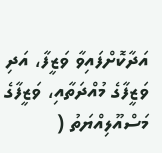އަދާކޮށްފައިވާ ވަޒީފާ، އަދި ވަޒީފާގެ މުއްދަތާއި، ވަޒީފާގެ މަސްއޫލިއްޔަތު (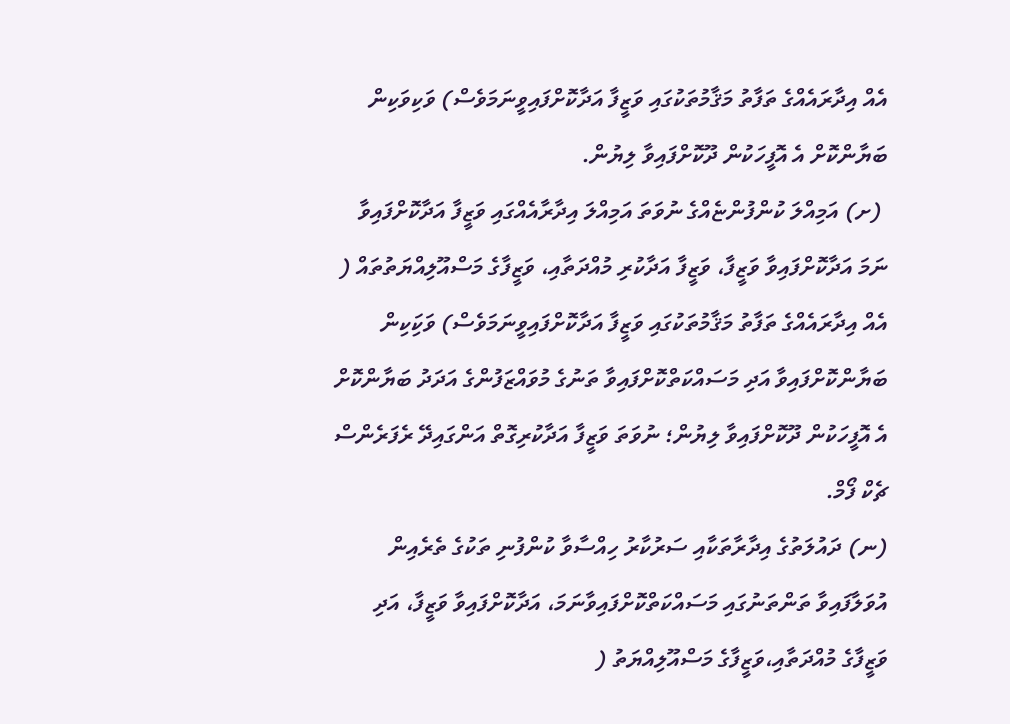އެއް އިދާރައެއްގެ ތަފާތު މަޤާމުތަކުގައި ވަޒީފާ އަދާކޮށްފައިވީނަމަވެސް) ވަކިވަކިން ބަޔާންކޮށް އެ އޮފީހަކުން ދޫކޮށްފައިވާ ލިޔުން.
 (ށ) އަމިއްލަ ކުންފުންޏެއްގެ ނުވަތަ އަމިއްލަ އިދާރާއެއްގައި ވަޒީފާ އަދާކޮށްފައިވާ ނަމަ އަދާކޮށްފައިވާ ވަޒީފާ، ވަޒީފާ އަދާކުރި މުއްދަތާއި، ވަޒީފާގެ މަސްއޫލިއްޔަތުތައް ( އެއް އިދާރައެއްގެ ތަފާތު މަޤާމުތަކުގައި ވަޒީފާ އަދާކޮށްފައިވީނަމަވެސް) ވަކިަކިން ބަޔާންކޮށްފައިވާ އަދި މަސައްކަތްކޮށްފައިވާ ތަނުގެ މުވައްޒަފުންގެ އަދަދު ބަޔާންކޮށް އެ އޮފީހަކުން ދޫކޮށްފައިވާ ލިޔުން؛ ނުވަތަ ވަޒީފާ އަދާކުރިގޮތް އަންގައިދޭ ރެފަރެންސް ޗެކް ފޯމް.
(ނ) ދައުލަތުގެ އިދާރާތަކާއި ސަރުކާރު ހިއްސާވާ ކުންފުނި ތަކުގެ ތެރެއިން އުވަލާފައިވާ ތަންތަނުގައި މަސައްކަތްކޮށްފައިވާނަމަ، އަދާކޮށްފައިވާ ވަޒީފާ، އަދި ވަޒީފާގެ މުއްދަތާއި،ވަޒީފާގެ މަސްއޫލިއްޔަތު (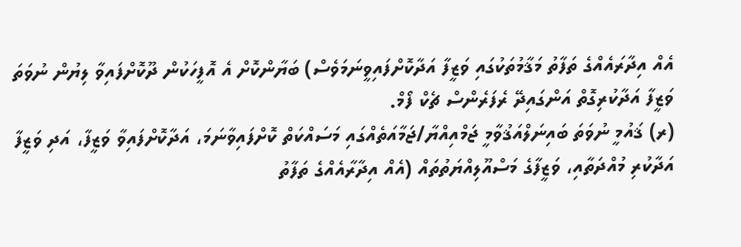އެއް އިދާރައެއްގެ ތަފާތު މަޤާމުތަކުގައި ވަޒީފާ އަދާކޮށްފައިވީނަމަވެސް) ބަޔާންކޮށް އެ އޮފީހަކުން ދޫކޮށްފައިވާ ލިޔުން ނުވަތަ ވަޒީފާ އަދާކުރިގޮތް އަންގައިދޭ ރެފަރެންސް ޗެކް ފޯމް.
(ރ) ޤައުމީ ނުވަތަ ބައިނަލްއަޤުވާމީ ޖަމްއިއްޔާ/ޖަމާއަތެއްގައި މަސައްކަތް ކޮށްފައިވާނަމަ، އަދާކޮށްފައިވާ ވަޒީފާ، އަދި ވަޒީފާ އަދާކުރި މުއްދަތާއި، ވަޒީފާގެ މަސްއޫލިއްޔަތުތައް (އެއް އިދާރާއެއްގެ ތަފާތު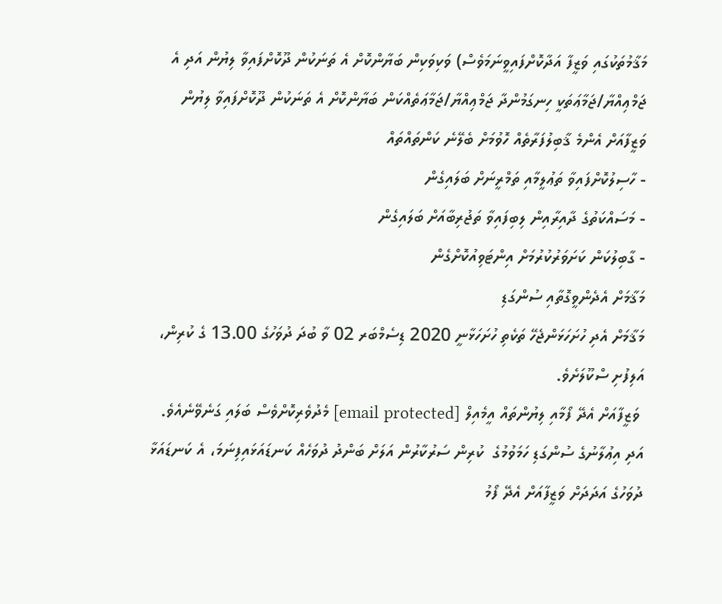މަޤާމުތަކުގައި ވަޒީފާ އަދާކޮށްފައިވީނަމަވެސް) ވަކިވަކިން ބަޔާންކޮށް އެ ތަނަކުން ދޫކޮށްފައިވާ ލިޔުން އަދި އެ ޖަމްޢިއްޔާ/ޖަމާޢަތަކީ ހިނގަމުންދާ ޖަމްޢިއްޔާ/ޖަމާޢަތެއްކަން ބަޔާންކޮށް އެ ތަނަކުން ދޫކޮށްފައިވާ ލިޔުން
ވަޒީފާއަށް އެންމެ ޤާބިލުފަރާތެއް ހޮވުމަށް ބެލޭނެ ކަންތައްތައް
- ހާސިލުކޮށްފައިވާ ތަޢުލީމާއި ތަމްރީނަށް ބަލައިގެން
- މަސައްކަތުގެ ދާއިރާއިން ލިބިފައިވާ ތަޖުރިބާއަށް ބަލައިގެން
- ގާބިލުކަން ކަށަވަރުކުރުމަށް އިންޓަވިއުކޮށްގެން
މަޤާމަށް އެދެންވީގޮތާއި ސުންގަޑި
މަޤާމަށް އެދި ހުށަހަޅަންޖެހޭ ތަކެތި ހުށަހަޅާނީ 2020 ޑިސެމްބަރ 02 ވާ ބުދަ ދުވަހުގެ 13.00 ގެ ކުރިން، އަލިފުށި ސްކޫލަށެވެ.
 ވަޒީފާއަށް އެދޭ ފޯމާއި ލިޔުންތައް އީމެއިލް [email protected] މެދުވެރިކޮށްވެސް ބަލައި ގަނެވޭނެއެވެ.
އަދި އިޢުލާނުގެ ސުންގަޑި ހަމަވުމުގެ  ކުރިން ސަރުކާރުން އަލަށް ބަންދު ދުވަހެއް ކަނޑައަޅައިފިނަމަ، އެ ކަނޑައަޅާ ދުވަހުގެ އަދަދަށް ވަޒީފާއަށް އެދޭ ފޯމު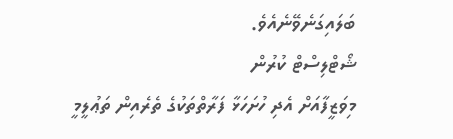ބަލައިގަނެވޭނެއެވެ.
ޝޯޓްލިސްޓް ކުރުން
މިވަޒީފާއަށް އެދި ހުށަހަޅާ ފަރާތްތަކުގެ ތެރެއިން ތަޢުލީމީ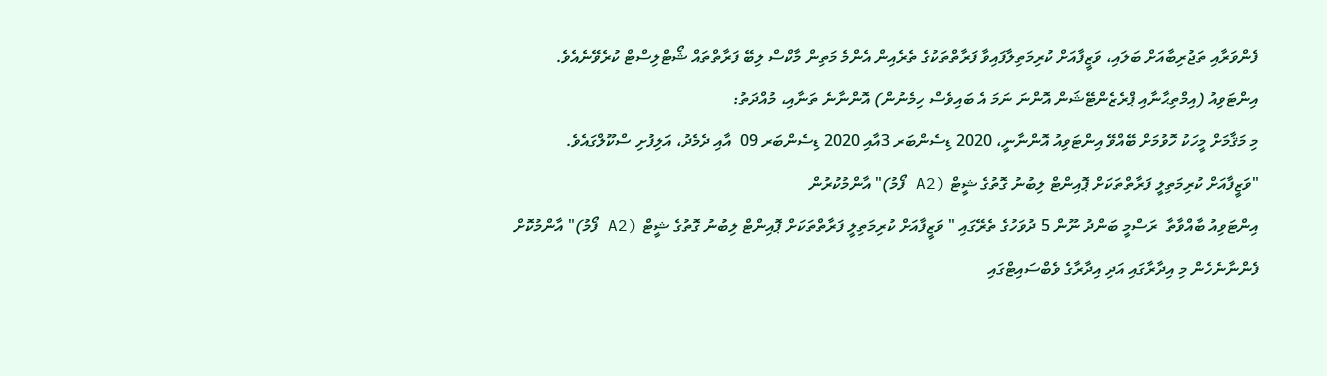ފެންވަރާއި ތަޖުރިބާއަށް ބަލައި، ވަޒީފާއަށް ކުރިމަތިލާފައިވާ ފަރާތްތަކުގެ ތެރެއިން އެންމެ މަތިން މާކްސް ލިބޭ ފަރާތްތައް ޝޯޓްލިސްޓް ކުރެވޭނެއެވެ.
އިންޓަވިއު (އިމްތިޙާނާއި ޕްރެޒެންޓޭޝަން އޮންނަ ނަމަ އެ ބައިވެސް ހިމެނުން) އޮންނާނެ ތަނާއި، މުއްދަތު:
މި މަޤާމަށް މީހަކު ހޮވުމަށް ބޭއްވޭ އިންޓަވިއު އޮންނާނީ، 2020 ޑިސެންބަރ 3އާއި 2020 ޑިސެންބަރ 09  އާއި ދެމެދު، އަލިފުށި ސްކޫލްގައެވެ.
"ވަޒީފާއަށް ކުރިމަތިލީ ފަރާތްތަކަށް ޕޮއިންޓް ލިބުނު ގޮތުގެ ޝީޓް (A2 ފޯމު)" އާންމުކުރުން
އިންޓަވިއު ބާއްވާތާ  ރަސްމީ ބަންދު ނޫން 5 ދުވަހުގެ ތެރޭގައި " ވަޒީފާއަށް ކުރިމަތިލީ ފަރާތްތަކަށް ޕޮއިންޓް ލިބުނު ގޮތުގެ ޝީޓް (A2 ފޯމު)" އާންމުކޮށް ފެންނާނެހެން މި އިދާރާގައި އަދި އިދާރާގެ ވެބްސައިޓްގައި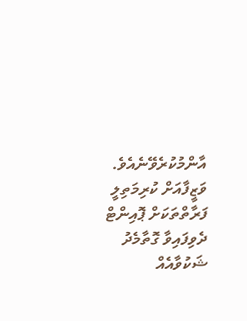އާންމުކުރެވޭނެއެވެ. ވަޒީފާއަށް ކުރިމަތިލީ ފަރާތްތަކަށް ޕޮއިންޓް ދެވިފައިވާ ގޮތާމެދު ޝަކުވާއެއް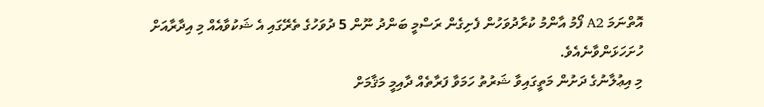އޮތްނަމަ A2 ފޯމު އާންމު ކުރާދުވަހުން ފެށިގެން ރަސްމީ ބަންދު ނޫން 5 ދުވަހުގެ ތެރޭގައި އެ ޝަކުވާއެއް މި އިދާރާއަށް ހުށަހަޅަންވާނެއެވެ.
މި އިޢުލާނުގެ ދަށުން މަތީގައިވާ ޝަރުތު ހަމަވާ ފަރާތެއް ދާއިމީ މަޤާމަށް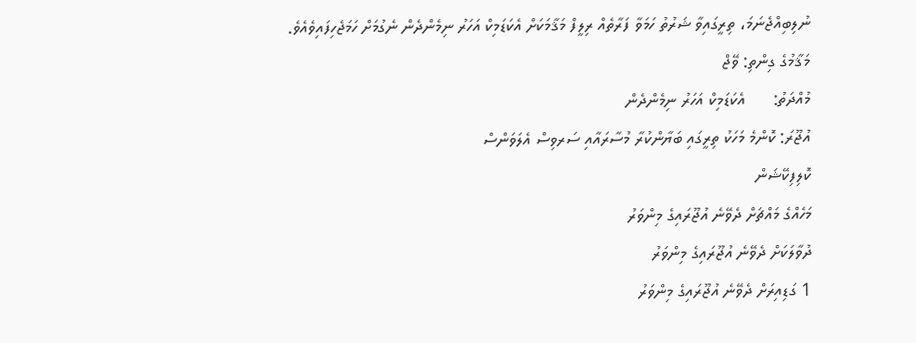ނުލިބިއްޖެނަމަ، ތިރީގައިވާ ޝަރުތު ހަމަވާ ފަރާތެއް ރިލީފް މަޤާމަކަށް އެކަޑަމިކް އަހަރު ނިމެންދެން ނެގުމަށް ހަމަޖެހިފައިވެއެވެ.
މަޤާމުގެ ގިންތި: ވޭޖް
މުއްދަތު:      އެކަޑަމިކް އަހަރު ނިމެންދެން
އުޖޫރަ: ކޮންމެ މަހަކު ތިރީގައި ބަޔާންކުރާ މުސާރައާއި ސަރވިސް އެލަވަންސް
ކޮލިފިކޭޝަން
މަހެއްގެ މައްޗަށް ދެވޭނެ އުޖޫރައިގެ މިންވަރު
ދުވާލަކަށް ދެވޭނެ އުޖޫރައިގެ މިންވަރު
1 ގަޑިއިރަށް ދެވޭނެ އުޖޫރައިގެ މިންވަރު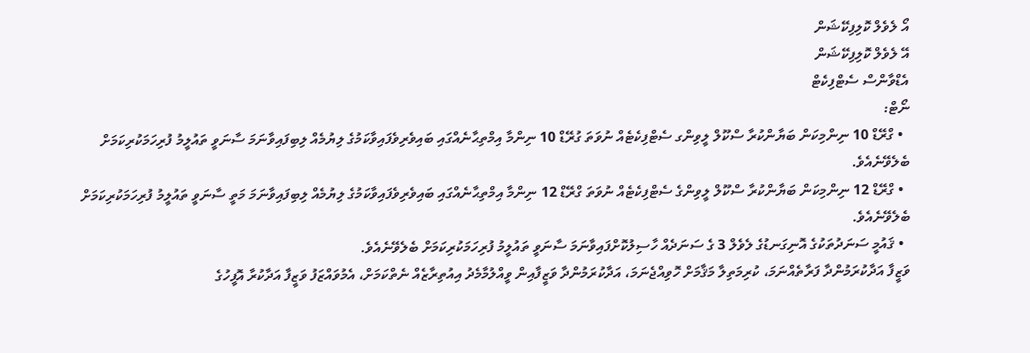އޯ ލެވެލް ކޮލިފިކޭޝަން
އޭ ލެވެލް ކޮލިފިކޭޝަން
އެޑްވާންސް ސެޓްފިކެޓް
ނޯޓް:
  • ގްރޭޑް 10 ނިންމިކަން ބަޔާންކުރާ ސްކޫލް ލީވިންގ ސެޓްފިކެޓެއް ނުވަތަ ގުރޭޑް 10 ނިންމާ އިމްތިޙާނެއްގައި ބައިވެރިވެފައިވާކަމުގެ ލިޔުމެއް ލިބިފައިވާނަމަ ސާނަވީ ތައުލީމު ފުރިހަމަކުރިކަމަށް ބެލެވޭނެއެވެ.
  • ގްރޭޑް 12 ނިންމިކަން ބަޔާންކުރާ ސްކޫލް ލީވިންގެ ސެޓްފިކެޓެއް ނުވަތަ ގްރޭޑް 12 ނިންމާ އިމްތިޙާނެއްގައި ބައިވެރިވެފައިވާކަމުގެ ލިޔުމެއް ލިބިފައިވާނަމަ މަތީ ސާނަވީ ތައުލީމު ފުރިހަމަކުރިކަމަށް ބެލެވޭނެއެވެ.
  • ޤައުމީ ސަނަދުތަކުގެ އޮނިގަނޑުގެ ލެވެލް 3 ގެ ސަނަދެއް ހާސިލުކޮށްފައިވާނަމަ ސާނަވީ ތައުލީމު ފުރިހަމަކުރިކަމަށް ބެލެވޭނެއެވެ.
ވަޒީފާ އަދާކުރަމުންދާ ފަރާތެއްނަމަ، ކުރިމަތިލާ މަޤާމަށް ހޮވިއްޖެނަމަ، އަދާކުރަމުންދާ ވަޒީފާއިން ވީއްލުމާމެދު އިއުތިރާޒެއް ނެތްކަމަށް، އެމުވައްޒަފު ވަޒީފާ އަދާކުރާ އޮފީހުގެ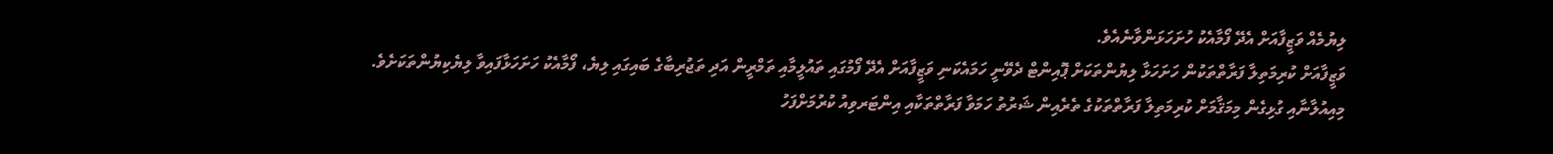ލިޔުމެއް ވަޒީފާއަށް އެދޭ ފޯމާއެކު ހުށަހަޅަންވާނެއެވެ.
ވަޒީފާއަށް ކުރިމަތިލާ ފަރާތްތަކުން ހަށަހަޅާ ލިޔުންތަކަށް ޕޮއިންޓް ދެވޭނީ ހަމައެކަނި ވަޒީފާއަށް އެދޭ ފޯމުގައި ތައުލީމާއި ތަމްރީން އަދި ތަޖުރިބާގެ ބައިގައި ލިޔެ، ފޯމާއެކު ހަށަހަޅާފައިވާ ލިޔެކިޔުންތަކަށެވެ.
މިއިއުލާނާއި ގުޅިގެން މިމަޤާމަށް ކުރިމަތިލާ ފަރާތްތަކުގެ ތެރެއިން ޝަރުތު ހަމަވާ ފަރާތްތަކާއި އިންޓަރވިއު ކުރުމަށްފަހު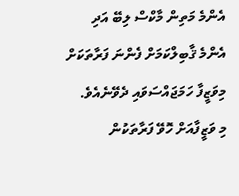އެންމެ މަތިން މާކްސް ލިބޭ އަދި އެންމެ ޤާބިލްކަމަށް ފެންނަ ފަރާތަކަށް މިވަޒީފާ ހަމަޖައްސަވައި ދެވޭނެއެވެ.
މި ވަޒީފާއަށް ހޮވޭ ފަރާތަކުން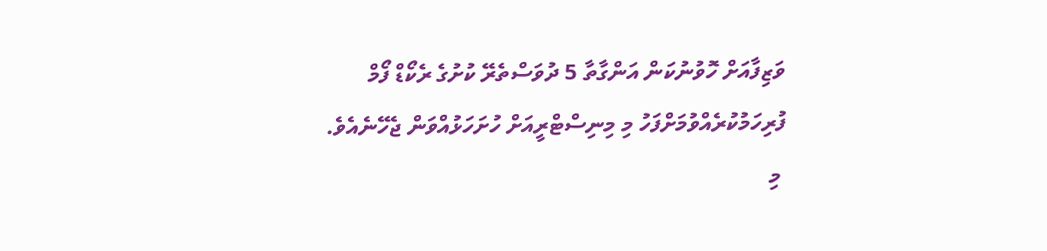ވަޒިފާއަށް ހޮވުނުކަން އަންގާތާ 5 ދުވަސްތެރޭ ކުށުގެ ރެކޯޑް ފޯމް ފުރިހަމުކުރެއްވުމަށްފަހު މި މިނިސްޓްރީއަށް ހުށަހަޅުއްވަން ޖެހޭނެއެވެ.
 މި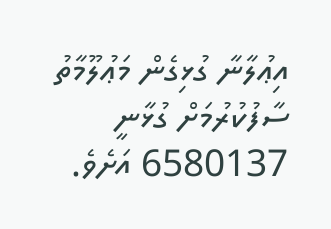އިޢުލާނާ ގުޅިގެން މަޢުލޫމާތު ސާފުކުރުމަށް ގުޅާނީ 6580137 އަށެވެ.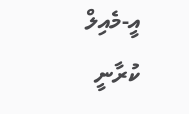އީ-މެއިލް ކުރާނީ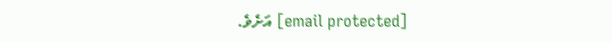[email protected] އަށެވެ.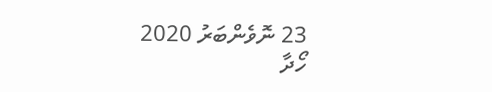23 ނޮވެންބަރު 2020
ހޯދާ